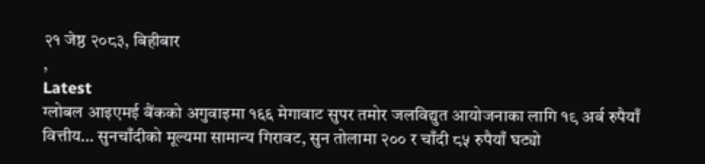२१ जेष्ठ २०८३, बिहीबार
,
Latest
ग्लोबल आइएमई बैंकको अगुवाइमा १६६ मेगावाट सुपर तमोर जलविद्युत आयोजनाका लागि १९ अर्ब रुपैयाँ वित्तीय… सुनचाँदीको मूल्यमा सामान्य गिरावट, सुन तोलामा २०० र चाँदी ८५ रुपैयाँ घट्यो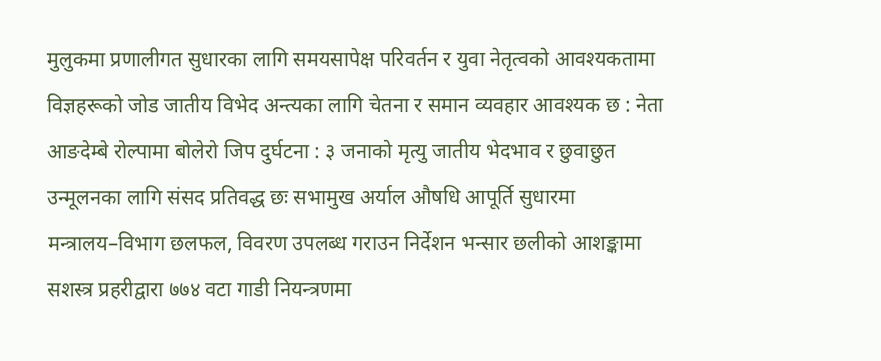मुलुकमा प्रणालीगत सुधारका लागि समयसापेक्ष परिवर्तन र युवा नेतृत्वको आवश्यकतामा विज्ञहरूको जोड जातीय विभेद अन्त्यका लागि चेतना र समान व्यवहार आवश्यक छ : नेता आङदेम्बे रोल्पामा बोलेरो जिप दुर्घटना : ३ जनाको मृत्यु जातीय भेदभाव र छुवाछुत उन्मूलनका लागि संसद प्रतिवद्ध छः सभामुख अर्याल औषधि आपूर्ति सुधारमा मन्त्रालय–विभाग छलफल, विवरण उपलब्ध गराउन निर्देशन भन्सार छलीको आशङ्कामा सशस्त्र प्रहरीद्वारा ७७४ वटा गाडी नियन्त्रणमा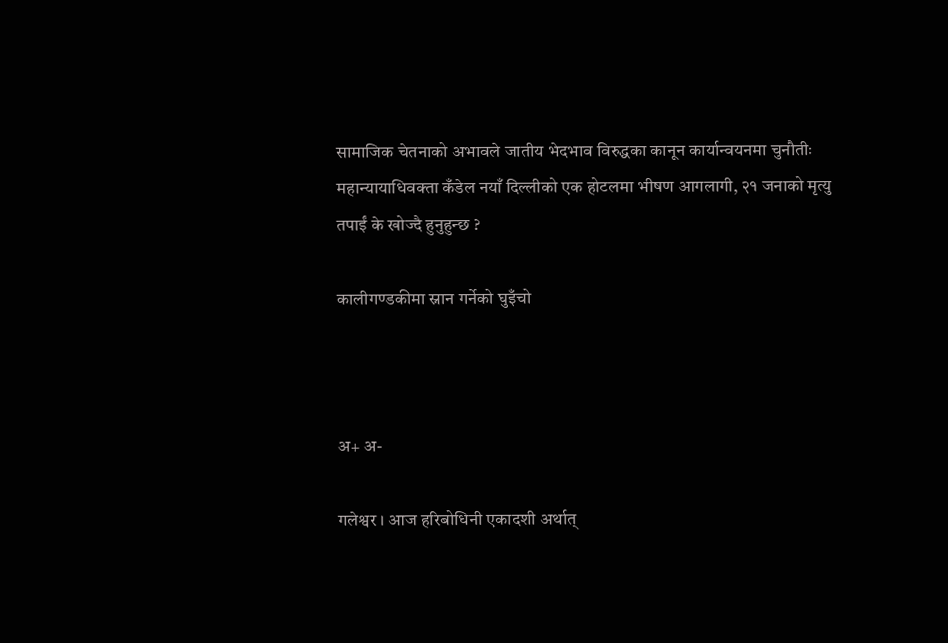सामाजिक चेतनाको अभावले जातीय भेदभाव विरुद्धका कानून कार्यान्वयनमा चुनौतीः महान्यायाधिवक्ता कँडेल नयाँ दिल्लीको एक होटलमा भीषण आगलागी, २१ जनाको मृत्यु
तपाईं के खोज्दै हुनुहुन्छ ?

कालीगण्डकीमा स्नान गर्नेको घुइँचो



अ+ अ-

गलेश्वर । आज हरिबोधिनी एकादशी अर्थात्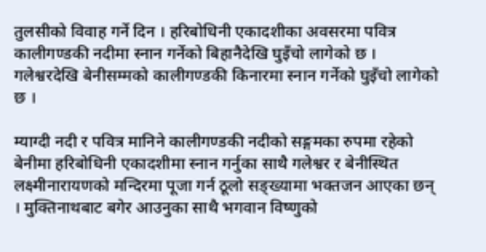तुलसीको विवाह गर्ने दिन । हरिबोधिनी एकादशीका अवसरमा पवित्र कालीगण्डकी नदीमा स्नान गर्नेको बिहानैदेखि घुइँचो लागेको छ । गलेश्वरदेखि बेनीसम्मको कालीगण्डकी किनारमा स्नान गर्नेको घुइँचो लागेको छ ।

म्याग्दी नदी र पवित्र मानिने कालीगण्डकी नदीको सङ्गमका रुपमा रहेको बेनीमा हरिबोधिनी एकादशीमा स्नान गर्नुका साथै गलेश्वर र बेनीस्थित लक्ष्मीनारायणको मन्दिरमा पूजा गर्न ठूलो सङ्ख्यामा भक्तजन आएका छन् । मुक्तिनाथबाट बगेर आउनुका साथै भगवान विष्णुको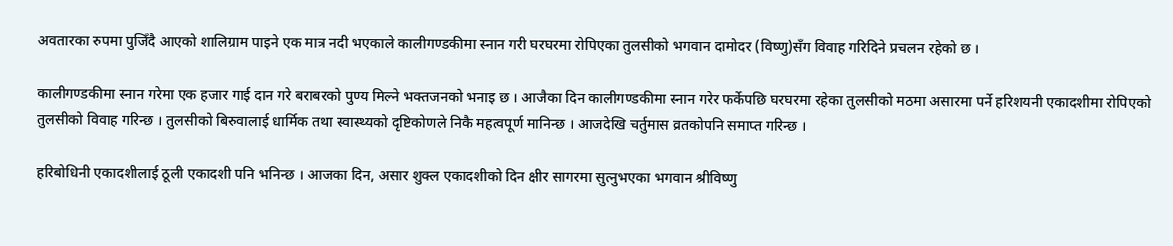अवतारका रुपमा पुजिँदै आएको शालिग्राम पाइने एक मात्र नदी भएकाले कालीगण्डकीमा स्नान गरी घरघरमा रोपिएका तुलसीको भगवान दामोदर (विष्णु)सँग विवाह गरिदिने प्रचलन रहेको छ ।

कालीगण्डकीमा स्नान गरेमा एक हजार गाई दान गरे बराबरको पुण्य मिल्ने भक्तजनको भनाइ छ । आजैका दिन कालीगण्डकीमा स्नान गरेर फर्केपछि घरघरमा रहेका तुलसीको मठमा असारमा पर्ने हरिशयनी एकादशीमा रोपिएको तुलसीको विवाह गरिन्छ । तुलसीको बिरुवालाई धार्मिक तथा स्वास्थ्यको दृष्टिकोणले निकै महत्वपूर्ण मानिन्छ । आजदेखि चर्तुमास व्रतकोपनि समाप्त गरिन्छ ।

हरिबोधिनी एकादशीलाई ठूली एकादशी पनि भनिन्छ । आजका दिन, असार शुक्ल एकादशीको दिन क्षीर सागरमा सुत्नुभएका भगवान श्रीविष्णु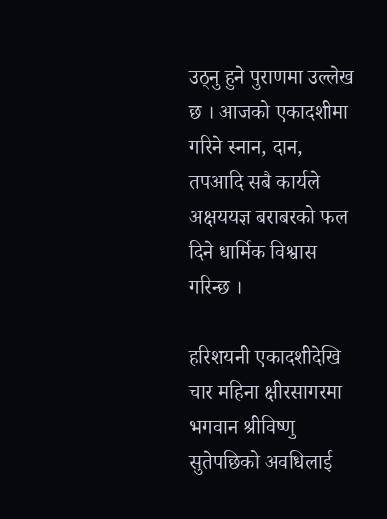उठ्नु हुने पुराणमा उल्लेख छ । आजको एकादशीमा गरिने स्नान, दान, तपआदि सबै कार्यले अक्षययज्ञ बराबरको फल दिने धार्मिक विश्वास गरिन्छ ।

हरिशयनी एकादशीदेखि चार महिना क्षीरसागरमा भगवान श्रीविष्णु सुतेपछिको अवधिलाई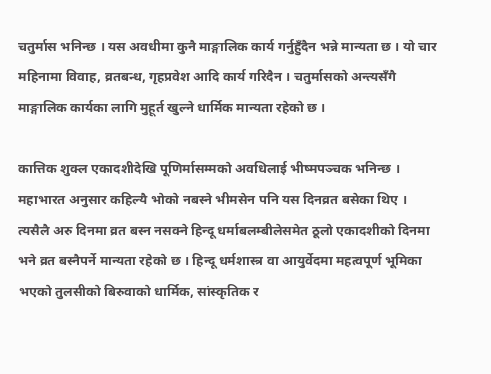चतुर्मास भनिन्छ । यस अवधीमा कुनै माङ्गालिक कार्य गर्नुहुँदैन भन्ने मान्यता छ । यो चार महिनामा विवाह, व्रतबन्ध, गृहप्रवेश आदि कार्य गरिदैन । चतुर्मासको अन्त्यसँगै माङ्गालिक कार्यका लागि मुहूर्त खुल्ने धार्मिक मान्यता रहेको छ ।

कात्तिक शुक्ल एकादशीदेखि पूणिर्मासम्मको अवधिलाई भीष्मपञ्चक भनिन्छ । महाभारत अनुसार कहिल्यै भोको नबस्ने भीमसेन पनि यस दिनव्रत बसेका थिए । त्यसैलै अरु दिनमा व्रत बस्न नसक्ने हिन्दू धर्माबलम्बीलेसमेत ठूलो एकादशीको दिनमा भने व्रत बस्नैपर्ने मान्यता रहेको छ । हिन्दू धर्मशास्त्र वा आयुर्वेदमा महत्वपूर्ण भूमिका भएको तुलसीको बिरुवाको धार्मिक, सांस्कृतिक र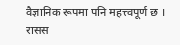वैज्ञानिक रूपमा पनि महत्त्वपूर्ण छ । रासस